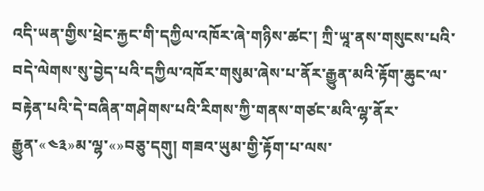འདི་ཡན་གྱིས་ཕྲེང་རྐྱང་གི་དཀྱིལ་འཁོར་ཞེ་གཉིས་ཚང་། ཀྲི་ཡཱ་ནས་གསུངས་པའི་བདེ་ལེགས་སུ་བྱེད་པའི་དཀྱིལ་འཁོར་གསུམ་ཞེས་པ་ནོར་རྒྱུན་མའི་རྟོག་ཆུང་ལ་བརྟེན་པའི་དེ་བཞིན་གཤེགས་པའི་རིགས་ཀྱི་གནས་གཙང་མའི་ལྷ་ནོར་རྒྱུན་«༤༣»མ་ལྷ་«»བཅུ་དགུ། གཟའ་ཡུམ་གྱི་རྟོག་པ་ལས་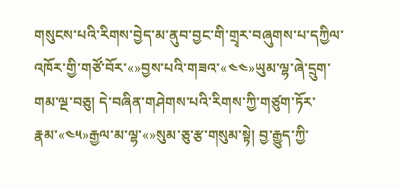གསུངས་པའི་རིགས་བྱེད་མ་ནུབ་བྱང་གི་གྲྭར་བཞུགས་པ་དཀྱིལ་འཁོར་གྱི་གཙོ་བོར་«»བྱས་པའི་གཟའ་«༤༤»ཡུམ་ལྷ་ཞེ་དྲུག་གམ་ལྔ་བཅུ། དེ་བཞིན་གཤེགས་པའི་རིགས་ཀྱི་གཙུག་ཏོར་རྣམ་«༤༥»རྒྱལ་མ་ལྷ་«»སུམ་ཅུ་རྩ་གསུམ་སྟེ། བྱ་རྒྱུད་ཀྱི་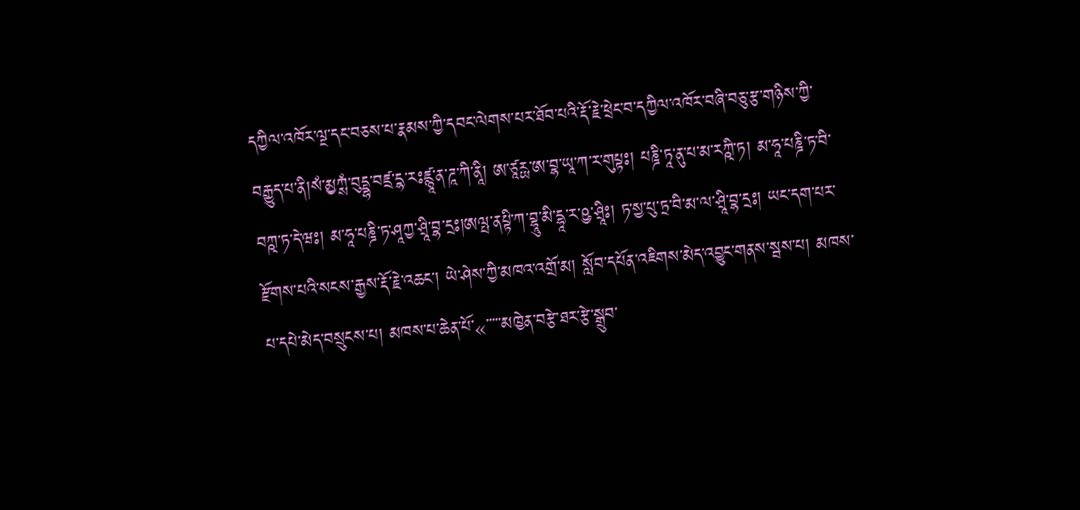དཀྱིལ་འཁོར་ལྔ་དང་བཅས་པ་རྣམས་ཀྱི་དབང་ལེགས་པར་ཐོབ་པའི་རྡོ་རྗེ་ཕྲེང་བ་དཀྱིལ་འཁོར་བཞི་བཅུ་རྩ་གཉིས་ཀྱི་བརྒྱུད་པ་ནི།སཾ་མྱཀྶཾ་བུདྡྷ་བཛྲ་དྷ་རཿཛྙཱ་ན་ཌཱ་ཀི་ནཱི། ཨ་ཙཱརྻ་ཨ་བྷ་ཡཱ་ཀ་ར་གུཔྟཿ། པཎྜི་ཏཱ་ནུ་པ་མ་རཀྵི་ཏ། མ་ཧཱ་པཎྜི་ཏ་བི་བཀྵ་ཏ་དེ་ཝཿ། མ་ཧཱ་པཎྜི་ཏ་ཤཱཀྱ་ཤྲཱི་བྷ་དྲཿ།ཨལྤ་ནཔྟི་ཀ་བྷཱུ་མི་དྷཱ་ར་ཥྱ་ཤྲཱིཿ། ཏ་སྱ་པུ་ཏྲ་བི་མ་ལ་ཤྲཱི་བྷ་དྲཿ། ཡང་དག་པར་རྫོགས་པའི་སངས་རྒྱས་རྡོ་རྗེ་འཆང་། ཡེ་ཤེས་ཀྱི་མཁའ་འགྲོ་མ། སློབ་དཔོན་འཇིགས་མེད་འབྱུང་གནས་སྦས་པ། མཁས་པ་དཔེ་མེད་བསྲུངས་པ། མཁས་པ་ཆེན་པོ་«་་་་་མཁྱེན་བརྩེ་ཐར་རྩེ་སྒྲུབ་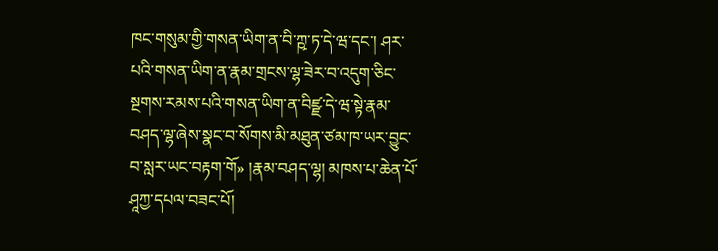ཁང་གསུམ་གྱི་གསན་ཡིག་ན་བི་ཀྵ་ཏ་དེ་ཝ་དང་། ཤར་པའི་གསན་ཡིག་ན་རྣམ་གྲངས་ལྷ་ཟེར་བ་འདུག་ཅིང་སྔགས་རམས་པའི་གསན་ཡིག་ན་བིཛྫ་དེ་ཝ་སྟེ་རྣམ་བཤད་ལྷ་ཞེས་སྣང་བ་སོགས་མི་མཐུན་ཙམ་ཁ་ཡར་བྱུང་བ་སླར་ཡང་བརྟག་གོ» །རྣམ་བཤད་ལྷ། མཁས་པ་ཆེན་པོ་ཤཱཀྱ་དཔལ་བཟང་པོ།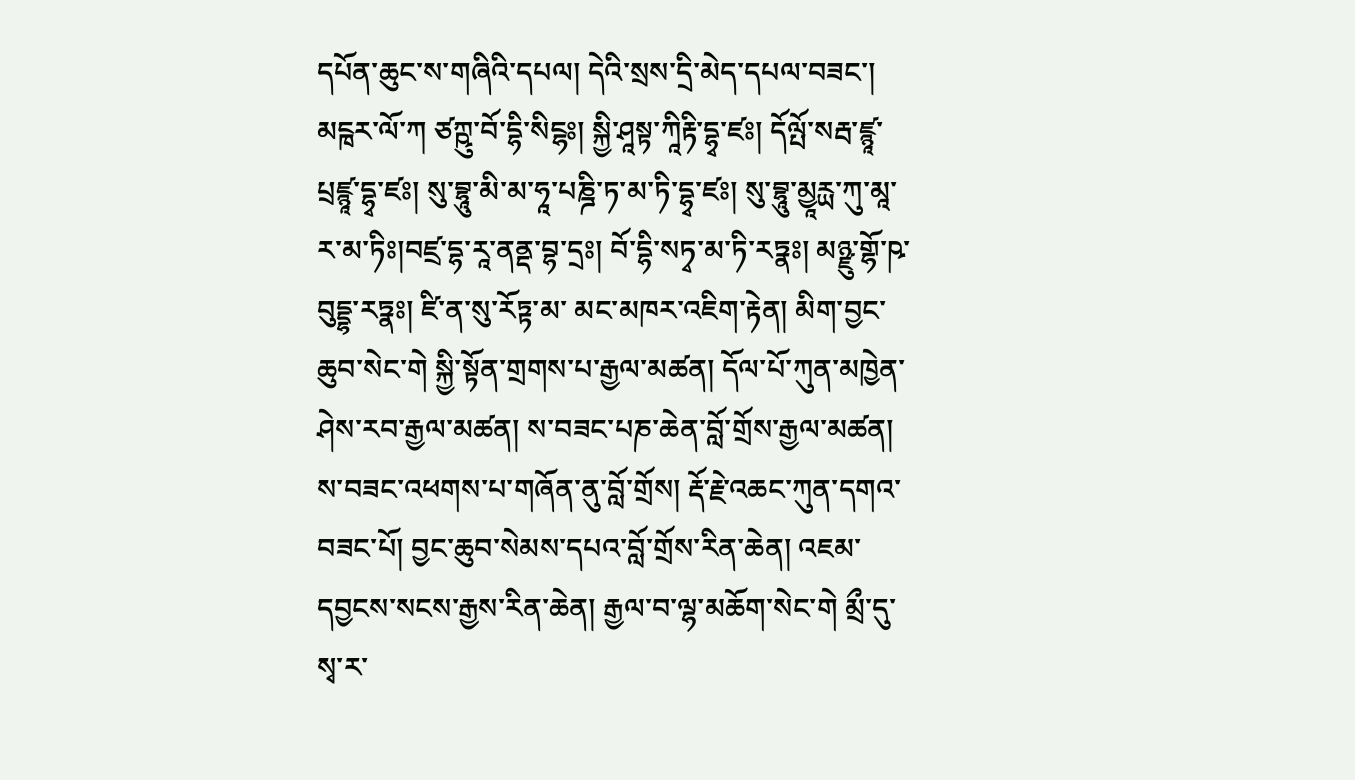དཔོན་ཆུང་ས་གཞིའི་དཔལ། དེའི་སྲས་དྲི་མེད་དཔལ་བཟང་། མངྑར་ལོ་ཀ ཙཀྵུ་བོ་དྷི་སིངྷཿ། སྐྱི་ཤཱསྟ་ཀཱིརྟི་དྷྭ་ཛཿ། དོལྤོ་སརྦ་ཛྙཱ་པྲཛྙཱ་དྷྭ་ཛཿ། སུ་བྷཱུ་མི་མ་ཧཱ་པཎྜི་ཏ་མ་ཏི་དྷྭ་ཛཿ། སུ་བྷཱུ་མྱཱརྻ་ཀུ་མཱ་ར་མ་ཏིཿ།བཛྲ་དྷ་རཱ་ནནྡ་བྷ་དྲཿ། བོ་དྷི་སཏྭ་མ་ཏི་རཏྣཿ། མཉྫུ་གྷོ་ཥ་བུདྡྷ་རཏྣཿ། ཛི་ན་སུ་རོཏྟ་མ་ མང་མཁར་འཇིག་རྟེན། མིག་བྱང་ཆུབ་སེང་གེ སྐྱི་སྟོན་གྲགས་པ་རྒྱལ་མཚན། དོལ་པོ་ཀུན་མཁྱེན་ཤེས་རབ་རྒྱལ་མཚན། ས་བཟང་པཎ་ཆེན་བློ་གྲོས་རྒྱལ་མཚན། ས་བཟང་འཕགས་པ་གཞོན་ནུ་བློ་གྲོས། རྡོ་རྗེ་འཆང་ཀུན་དགའ་བཟང་པོ། བྱང་ཆུབ་སེམས་དཔའ་བློ་གྲོས་རིན་ཆེན། འཇམ་དབྱངས་སངས་རྒྱས་རིན་ཆེན། རྒྱལ་བ་ལྷ་མཆོག་སེང་གེ མྲྀ་དུ་སྭ་ར་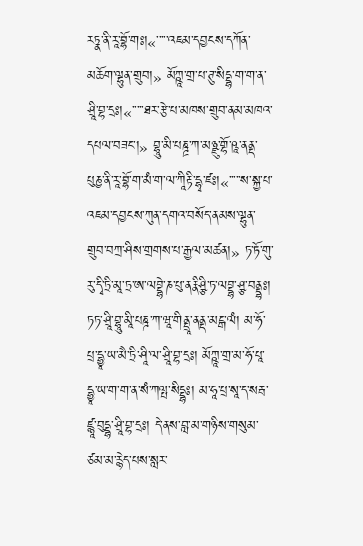རཏྣ་ནི་རཱ་བྷོ་གཿ།«་་་་་འཇམ་དབྱངས་དཀོན་མཆོག་ལྷུན་གྲུབ།» མོཀྵཱ་གྲ་པ་ཊུ་སིདྡྷ་ག་ག་ན་ཤྲཱི་བྷ་དྲཿ།«་་་་་ཐར་རྩེ་པ་མཁས་གྲུབ་ནམ་མཁའ་དཔལ་བཟང་།» བྷཱུ་མི་པཎྜྲ་ཀ་མཉྫུ་གྷོ་ཥཱ་ནནྡ་པུཎྱ་ནི་རཱ་བྷོ་ག་མཾ་ག་ལ་ཀཱིརྟི་དྷྭ་ཛཿ།«་་་་་ས་སྐྱ་པ་འཇམ་དབྱངས་ཀུན་དགའ་བསོད་ནམས་ལྷུན་གྲུབ་བཀྲ་ཤིས་གྲགས་པ་རྒྱལ་མཚན།» ཏ་ཏོ་གུ་རུ་དྭི་ཏྲི་མཱ་ཏྲ་ཨ་ལབྡྷེ་ཎ་པུ་ནརྣིཤྩི་ཏ་ལབྡྷ་ཤྩ་བནྡྷཿ། ཏཏ་ཤྲཱི་བྷཱུ་མཱི་པཎྜ་ཀ་ཝཱ་གིནྡྲཱ་ནནྡ་མངྒ་ལཾ། མ་ཧོ་པྲ་དྷྱཱ་ཡ་མཻ་ཏྲི་ཤཱི་ལ་ཤྲཱི་བྷ་དྲཿ། མོཀྵཱ་གྲ་མ་ཧོ་པཱ་དྷྱཱ་ཡ་ག་ག་ན་སཾ་ཀལྤ་སིདྡྷཿ། མ་ཧཱ་པྲ་སཱ་ད་སརྦ་ཛྙཱ་བུདྡྷ་ཤྲཱི་བྷ་དྲཿ། དེ་ནས་བླ་མ་གཉིས་གསུམ་ཙམ་མ་རྙེད་པས་སླར་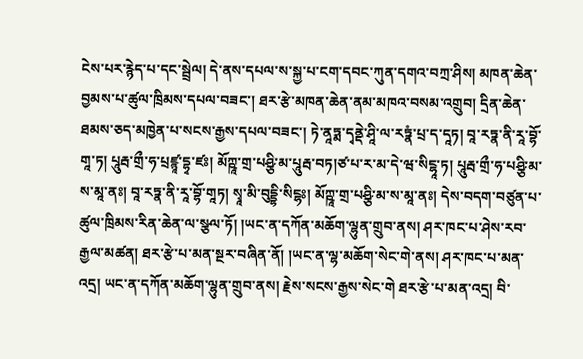ངེས་པར་རྙེད་པ་དང་སྦྲེལ། དེ་ནས་དཔལ་ས་སྐྱ་པ་ངག་དབང་ཀུན་དགའ་བཀྲ་ཤིས། མཁན་ཆེན་བྱམས་པ་ཚུལ་ཁྲིམས་དཔལ་བཟང་། ཐར་རྩེ་མཁན་ཆེན་ནམ་མཁའ་བསམ་འགྲུབ། དྲིན་ཆེན་ཐམས་ཅད་མཁྱེན་པ་སངས་རྒྱས་དཔལ་བཟང་། ཏེ་ནཱཏྨ་དྭནྡེ་ཤཱི་ལ་རཏྣཾ་པྲ་ད་དཱཏ། བཱ་རཏྣ་ནི་རཱ་བྷོ་གཱ་ཏ། པཱུརྦ་གྲྀ་ཧ་པྲཛྙཱ་དྷྭ་ཛཿ། མོཀྵཱ་གྲ་པཤྩི་མ་པཱུརྦ་བཏ།ཙ་པ་ར་མ་དེ་ཝ་སིངྷཱ་ཏ། པཱུརྦ་གྲྀ་ཧ་པཤྩི་མ་ས་མཱ་ནཿ། བཱ་རཏྣ་ནི་རཱ་བྷོ་གཱཏ། སྭཱ་མི་བུདྡྷི་སིངྷཿ། མོཀྵཱ་གྲ་པཤྩི་མ་ས་མཱ་ནཿ། དེས་བདག་བཙུན་པ་ཚུལ་ཁྲིམས་རིན་ཆེན་ལ་སྩལ་ཏོ། །ཡང་ན་དཀོན་མཆོག་ལྷུན་གྲུབ་ནས། ཤར་ཁང་པ་ཤེས་རབ་རྒྱལ་མཚན། ཐར་རྩེ་པ་མན་སྔར་བཞིན་ནོ། །ཡང་ན་ལྷ་མཆོག་སེང་གེ་ནས། ཤར་ཁང་པ་མན་འདྲ། ཡང་ན་དཀོན་མཆོག་ལྷུན་གྲུབ་ནས། རྗེས་སངས་རྒྱས་སེང་གེ ཐར་རྩེ་པ་མན་འདྲ། བི་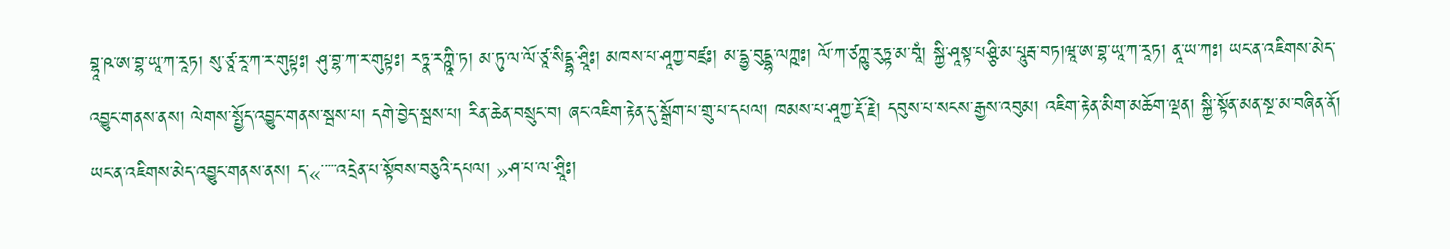བྷཱ་ཥ་ཨ་བྷ་ཡཱ་ཀ་རཱཏ། སུ་ཙཱ་རཱ་ཀ་ར་གུཔྟཿ། ཤུ་བྷ་ཀ་ར་གུཔྟཿ། རཏྣ་རཀྵཱི་ཏ། མ་ཏུ་ལ་ལོ་ཙཱ་སིདྡྷ་ཤྲཱིཿ། མཁས་པ་ཤཱཀྱ་བཛྲཿ། མ་དྷྱ་བུདྡྷ་ལཀྵཿ། ལོ་ཀ་ཙཀྵུ་རུཏྟ་མ་བཱཾ། སྐྱི་ཤཱསྟ་པཤྩི་མ་པཱུརྦ་བཏ།ཝཱ་ཨ་བྷ་ཡཱ་ཀ་རཱཏ། ནཱ་ཡ་ཀཿ། ཡང་ན་འཇིགས་མེད་འབྱུང་གནས་ནས། ལེགས་སྤྱོད་འབྱུང་གནས་སྦས་པ། དགེ་བྱེད་སྦས་པ། རིན་ཆེན་བསྲུང་བ། ཞང་འཇིག་རྟེན་དུ་སྒྲོག་པ་གྲུ་པ་དཔལ། ཁམས་པ་ཤཱཀྱ་རྡོ་རྗེ། དབུས་པ་སངས་རྒྱས་འབུམ། འཇིག་རྟེན་མིག་མཆོག་ལྡན། སྐྱི་སྟོན་མན་སྔ་མ་བཞིན་ནོ། ཡང་ན་འཇིགས་མེད་འབྱུང་གནས་ནས། ད་«་་་་་འདྲེན་པ་སྟོབས་བཅུའི་དཔལ། »ཤ་པ་ལ་ཤྲཱིཿ།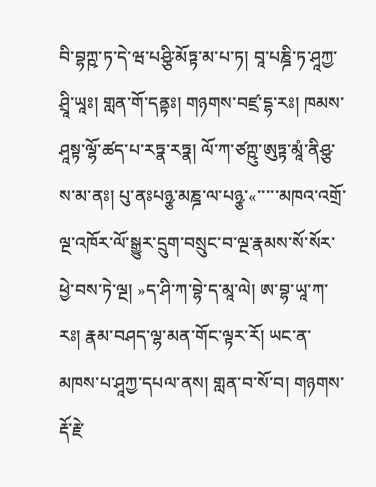བི་བྷཀྵ་ཏ་དེ་ཝ་པཤྩི་མོཏྟ་མ་པ་ཏ། བཱ་པཎྜི་ཏ་ཤཱཀྱ་ཤྲཱི་ཡཱཿ། གླན་གོ་དནྟཿ། གཉགས་བཛྲ་དྷ་རཿ། ཁམས་ཤཱསྟ་ལྷོ་ཚད་པ་རཏྣ་རཏྣ། ལོ་ཀ་ཙཀྵུ་ཨུཏྟ་མཱཾ་ནིཤྩ་ས་མ་ནཿ། པུ་ནཿཔཉྩ་མཎྜ་ལ་པཉྩ་«་་་་་མཁའ་འགྲོ་ལྔ་འཁོར་ལོ་སྒྱུར་དྲུག་བསྲུང་བ་ལྔ་རྣམས་སོ་སོར་ཕྱེ་བས་ཏེ་ལྔ། »ད་ཤི་ཀ་བྷེ་ད་མཱ་ལེ། ཨ་བྷ་ཡཱ་ཀ་རཿ། རྣམ་བཤད་ལྷ་མན་གོང་ལྟར་རོ། ཡང་ན་མཁས་པ་ཤཱཀྱ་དཔལ་ནས། གླན་བ་སོ་བ། གཉགས་རྡོ་རྗེ་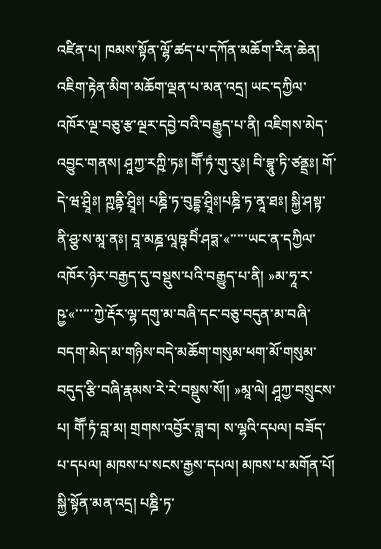འཛིན་པ། ཁམས་སྟོན་ལྷོ་ཚད་པ་དཀོན་མཆོག་རིན་ཆེན། འཇིག་རྟེན་མིག་མཆོག་ལྡན་པ་མན་འདྲ། ཡང་དཀྱིལ་འཁོར་ལྔ་བཅུ་རྩ་ལྔར་དབྱེ་བའི་བརྒྱུད་པ་ནི། འཇིགས་མེད་འབྱུང་གནས། ཤཱཀྱ་རཀྵི་ཏཿ། གཽ་ཏཾ་གུ་རུཿ། བི་བྷཱུ་ཏི་ཙནྡྲཿ། གོ་དེ་ཝ་ཤྲཱིཿ། ཀྵནྟི་ཤྲཱིཿ། པཎྜི་ཏ་བུདྡྷ་ཤྲཱིཿ།པཎྜི་ཏ་ནཱ་ཐཿ། སྐྱི་ཤསྟ་ནི་ཤྩ་ས་མཱ་ནཿ། བཱ་མཎྜ་ལཱཥྚ་བིཾ་ཤཏྶ་«་་་་་ཡང་ན་དཀྱིལ་འཁོར་ཉེར་བརྒྱད་དུ་བསྡུས་པའི་བརྒྱུད་པ་ནི། »མ་ཧཱ་ར་ཥྱ་«་་་་་ཀྱེ་རྡོར་ལྷ་དགུ་མ་བཞི་དང་བཅུ་བདུན་མ་བཞི་བདག་མེད་མ་གཉིས་བདེ་མཆོག་གསུམ་ཕག་མོ་གསུམ་བདུད་རྩི་བཞི་རྣམས་རེ་རེ་བསྡུས་སོ།། »མཱ་ལེ། ཤཱཀྱ་བསྲུངས་པ། གཽ་ཏཾ་བླ་མ། གྲགས་འབྱོར་ཟླ་བ། ས་ལྷའི་དཔལ། བཟོད་པ་དཔལ། མཁས་པ་སངས་རྒྱས་དཔལ། མཁས་པ་མགོན་པོ། སྐྱི་སྟོན་མན་འདྲ། པཎྜི་ཏ་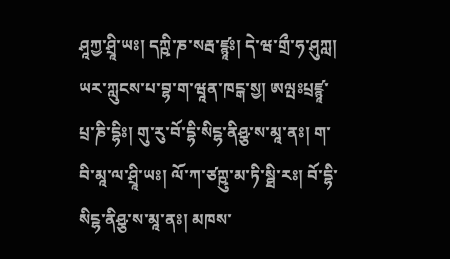ཤཱཀྱ་ཤྲཱི་ཡཿ། དཀྵི་ཎ་སརྦ་ཛྙཱཿ། དེ་ཝ་གྲྀ་ཧ་ཤུཀླ། ཡར་ཀླུངས་པ་བྷ་ག་ཝཱན་ཁངྒ་སྱ། ཨལྤཿཔྲཛྙཱ་པྲ་ཎི་དྷིཿ། གུ་རུ་བོ་དྷི་སིངྷ་ནིཤྩ་ས་མཱ་ནཿ། ག་བི་མཱ་ལ་ཤྲཱི་ཡཿ། ལོ་ཀ་ཙཀྵུ་མ་ཏི་སྠི་རཿ། བོ་དྷི་སིངྷ་ནིཤྩ་ས་མཱ་ནཿ། མཁས་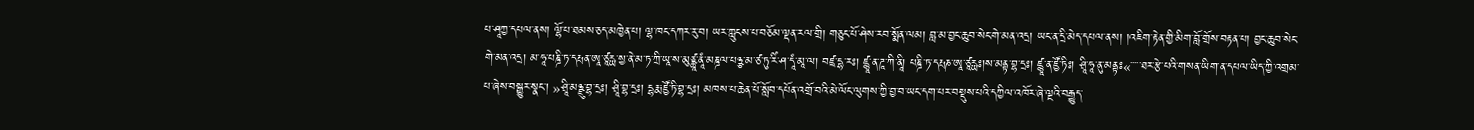པ་ཤཱཀྱ་དཔལ་ནས། ལྷོ་པ་ཐམས་ཅད་མཁྱེན་པ། ལྷ་ཁང་དཀར་རུ་བ། ཡར་ཀླུངས་པ་བཅོམ་ལྡན་རལ་གྲི། གཅུང་པོ་ཤེས་རབ་སྨོན་ལམ། བླ་མ་བྱང་ཆུབ་སེང་གེ་མན་འདྲ། ཡང་ན་དྲི་མེད་དཔལ་ནས། །འཇིག་རྟེན་གྱི་མིག་བློ་གྲོས་བརྟན་པ། བྱང་ཆུབ་སེང་གེ་མན་འདྲ། མ་ཧཱ་པཎྜི་ཏ་དརྤན་ཨཱ་ཙཱརྻ་སྱ་ནེ་མ་ཏ་ཀྲི་ཡཱ་ས་མུཙྪཱ་ནཱཾ་མཎྜལ་པཉྩ་མ་ཙ་ཏུ་རིཾ་ཤ་དཱཾ་མཱ་ལ། བཛྲ་དྷ་རཿ། ཛྙཱ་ན་ཌཱ་ཀི་ནཱི། པཎྜི་ཏ་དརྤཎ་ཨཱ་ཙཱརྻཿ།ས་མནྟ་བྷ་དྲཿ། ཛྙཱ་ན་ཛྱོ་ཏིཿ། ཤྲཱི་ཧཱ་ནུ་མནྟཿ«་་་་་ཐར་རྩེ་པའི་གསན་ཡིག་ན་དཔལ་ཡིད་ཀྱི་འགྲམ་པ་ཞེས་བསྒྱུར་སྣང་། »ཤྲཱི་མཉྫུ་བྷ་དྲཿ། ཤྲཱི་བྷ་དྲཿ། དྷརྨ་ཛྱོ་ཏི་བྷ་དྲཿ། མཁས་པ་ཆེན་པོ་སློབ་དཔོན་འགྲོ་བའི་མེ་ལོང་ལུགས་ཀྱི་བྱ་བ་ཡང་དག་པར་བསྡུས་པའི་དཀྱིལ་འཁོར་ཞེ་ལྔའི་བརྒྱུད་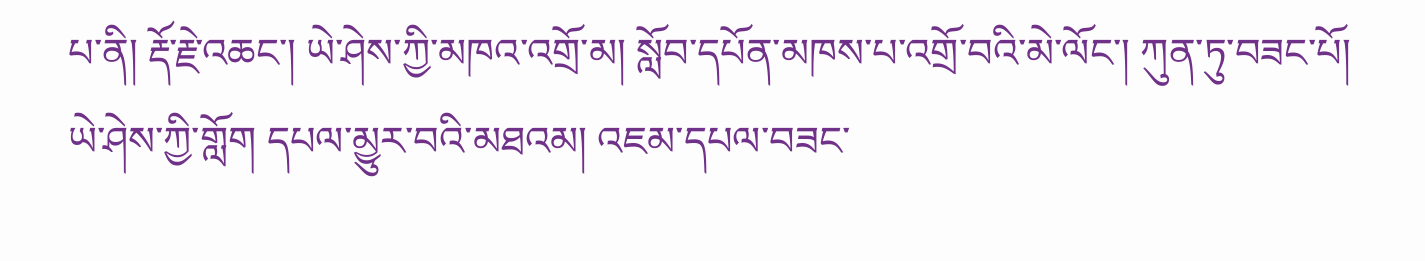པ་ནི། རྡོ་རྗེ་འཆང་། ཡེ་ཤེས་ཀྱི་མཁའ་འགྲོ་མ། སློབ་དཔོན་མཁས་པ་འགྲོ་བའི་མེ་ལོང་། ཀུན་ཏུ་བཟང་པོ། ཡེ་ཤེས་ཀྱི་གློག དཔལ་མྱུར་བའི་མཐའམ། འཇམ་དཔལ་བཟང་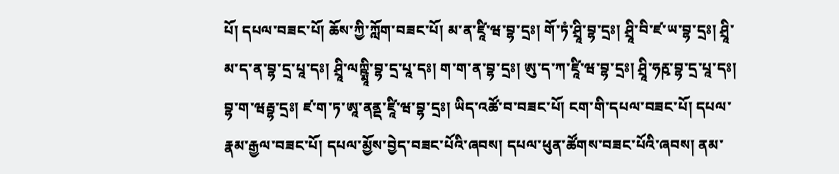པོ། དཔལ་བཟང་པོ། ཆོས་ཀྱི་ཀློག་བཟང་པོ། མ་ན་ཛཱི་ཝ་བྷ་དྲཿ། གོ་ཏཾ་ཤྲཱི་བྷ་དྲཿ། ཤྲཱི་བི་ཛ་ཡ་བྷ་དྲཿ། ཤྲཱི་མ་ད་ན་བྷ་དྲ་པཱ་དཿ། ཤྲཱི་ལཀྵྨཱི་བྷ་དྲ་པཱ་དཿ། ག་ག་ན་བྷ་དྲཿ། ཨུ་ད་ཀ་ཛཱི་ཝ་བྷ་དྲཿ། ཤྲཱི་ཧརྵ་བྷ་དྲ་པཱ་དཿ། བྷ་ག་ཝརྦྷ་དྲཿ། ཛ་ག་ཏ་ཨཱ་ནནྡ་ཛཱི་ཝ་བྷ་དྲཿ། ཡིད་འཚོ་བ་བཟང་པོ། ངག་གི་དཔལ་བཟང་པོ། དཔལ་རྣམ་རྒྱལ་བཟང་པོ། དཔལ་མྱོས་བྱེད་བཟང་པོའི་ཞབས། དཔལ་ཕུན་ཚོགས་བཟང་པོའི་ཞབས། ནམ་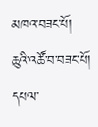མཁའ་བཟང་པོ། ཆུའི་འཚོ་བ་བཟང་པོ། དཔལ་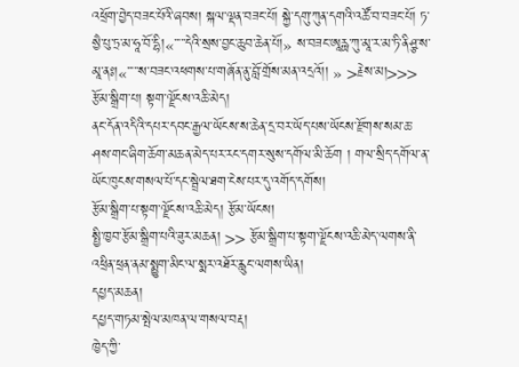འཕྲོག་བྱེད་བཟང་པོའི་ཞབས། སྐལ་ལྡན་བཟང་པོ། སྐྱེ་དགུ་ཀུན་དགའི་འཚོ་བ་བཟང་པོ། ཏ་སྱཻ་པུ་ཏྲ་མ་ཧཱ་བོ་དྷི།«་་་་་དེའི་སྲས་བྱང་ཆུབ་ཆེན་པོ།» ས་བཟང་ཨཱརྻ་ཀུ་མཱ་ར་མ་ཏི་ནིཤྩ་ས་མཱ་ནཿ།«་་་་་ས་བཟང་འཕགས་པ་གཞོན་ནུ་བློ་གྲོས་མན་འདྲའོ།། » >རྗེས་མ།>>>
རྩོམ་སྒྲིག་པ། སྟག་ལྗོངས་འཆི་མེད།
ནང་དོན་འདིའི་དཔར་དབང་རྒྱལ་ཡོངས་ས་ཆེན་དྲ་བར་ཡོད་པས་ཡོངས་རྫོགས་སམ་ཆ་ཤས་གང་ཞིག་ཆོག་མཆན་མེད་པར་རང་དགར་སུས་དགོལ་མི་ཆོག ། གལ་སྲིད་དགོལ་ན་ཡོང་ཁུངས་གསལ་པོ་དང་སྦྲེལ་ཐག་ངེས་པར་དུ་འགོད་དགོས།
རྩོམ་སྒྲིག་པ་སྟག་ལྗོངས་འཆི་མེད། རྩོམ་ཡོངས།
སྤྱི་ཁྱབ་རྩོམ་སྒྲིག་པའི་ཟུར་མཆན། >> རྩོམ་སྒྲིག་པ་སྟག་ལྗོངས་འཆི་མེད་ལགས་ནི་འཕྲིན་ཕྲན་ནམ་སྨྱུག་མིང་ལ་སྨར་འཐོར་རླུང་ལགས་ཡིན།
དཔྱད་མཆན།
དཔྱད་གཏམ་སྤེལ་མཁན་ལ་གསལ་བརྡ།
ཁྱེད་ཀྱི་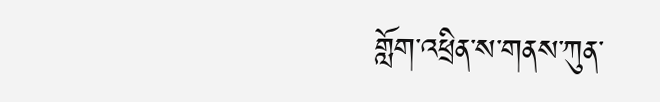གློག་འཕྲིན་ས་གནས་ཀུན་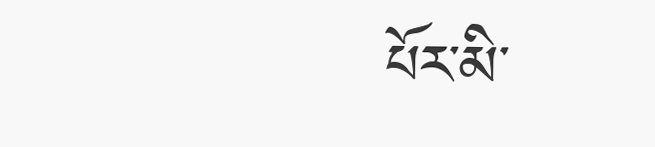པོར་མི་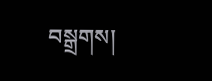བསྒྲགས།